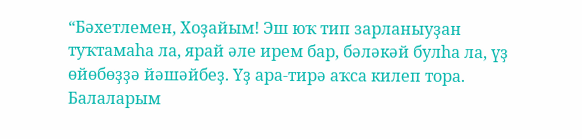“Бәхетлемен, Хоҙайым! Эш юҡ тип зарланыуҙан туҡтамаһа ла, ярай әле ирем бар, бәләкәй булһа ла, үҙ өйөбөҙҙә йәшәйбеҙ. Үҙ ара-тирә аҡса килеп тора. Балаларым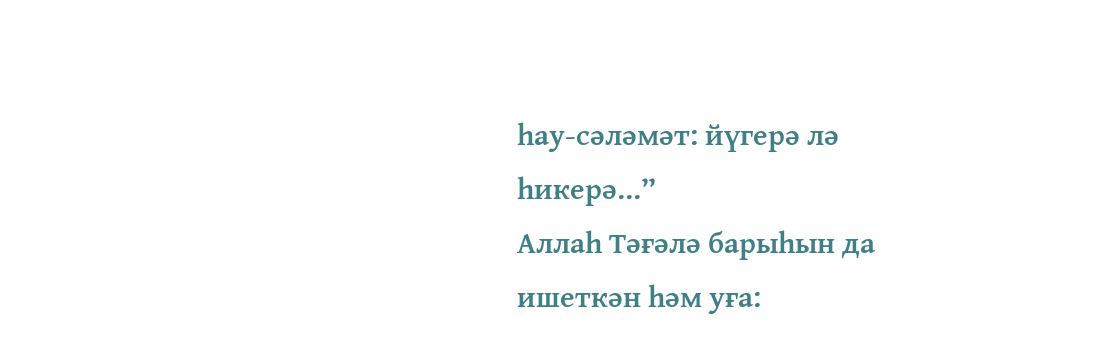һау-сәләмәт: йүгерә лә һикерә...”
Аллаһ Тәғәлә барыһын да ишеткән һәм уға: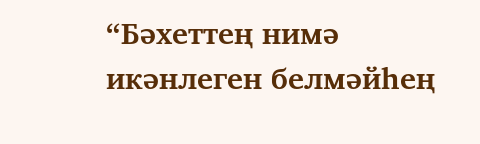“Бәхеттең нимә икәнлеген белмәйһең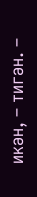икән, – тигән. –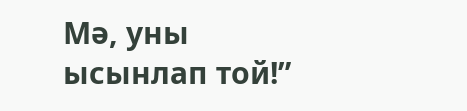Мә, уны ысынлап той!”